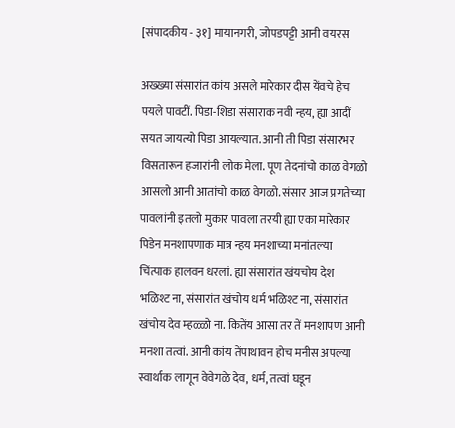[संपादकीय - ३१] मायानगरी, जोपड‌पट्टी आनी वयरस

अख्ख्या संसारांत कांय असले मारेकार दीस येंवचे हेच पयले पावटीं. पिडा-शिडा संसाराक नवी न्हय, ह्या आदीं सयत जायत्यो पिडा आयल्यात. आनी ती पिडा संसार‌भर विसतारून हजारांनी लोक मेला. पूण तेदनांचो काळ वेगळो आसलो आनी आतांचो काळ वेगळो. संसार आज प्रगतेच्या पावलांनी इतलो मुकार पावला तर‌यी ह्या एका मारेकार पिडेन मनशापणाक मात्र न्हय मनशाच्या मनांतल्या चिंत्पाक हालवन धरलां. ह्या संसारांत खंयचोय देश भळिश्ट ना, संसारांत खंचोय धर्म भळिश्ट ना, संसारांत खंचोय देव म्हळ्ळो ना. कितेंय आसा तर तें मनशापण आनी मनशा तत्वां. आनी कांय तेंपाथावन होच मनीस अपल्या स्वार्थाक लागून वेवेगळे देव, धर्म, तत्वां घडून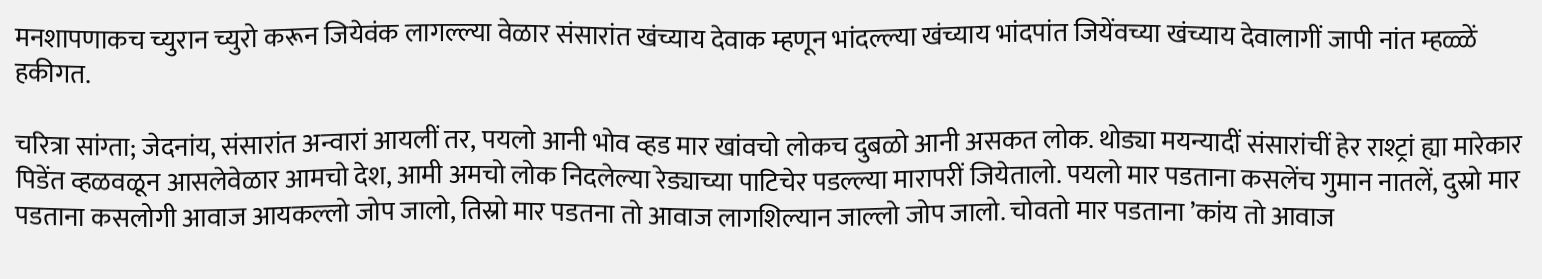मनशापणाक‌च च्युरान च्युरो करून जियेवंक लाग‌ल्ल्या वेळार संसारांत खंच्याय देवाक म्हणून भांद‌ल्ल्या खंच्याय भांदपांत जियेंवच्या खंच्याय देवालागीं जापी नांत म्हळ्ळें हकीगत.

चरित्रा सांग्ता; जेदनांय, संसारांत अन्वारां आयलीं तर, पयलो आनी भोव व्हड मार खांवचो लोक‌च दुबळो आनी असकत लोक. थोड्या मयन्यादीं संसारांचीं हेर राश्ट्रां ह्या मारेकार पिडेंत व्हळवळून आसलेवेळार आमचो देश, आमी अमचो लोक निदलेल्या रेड्याच्या पाटिचेर पड‌ल्ल्या मारापरीं जियेतालो. पयलो मार पडताना कसलेंच गुमान नातलें, दुस्रो मार पडताना कसलोगी आवाज आयकल्लो जोप जालो, तिस्रो मार पडतना तो आवाज लागशिल्यान जाल्लो जोप जालो. चोवतो मार पडताना ’कांय तो आवाज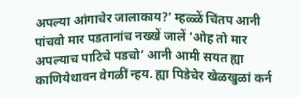अपल्या आंगाचेर जालाकाय?’ म्हळ्ळें चिंतप आनी पांचवो मार पडतानांच नख्खें जालें ’ओह तो मार अपल्याच पाटिचे पडचो’ आनी आमी सयत ह्या काणियेथावन वेगळीं न्हय. ह्या पिडेचेर खेळखुळां कर्न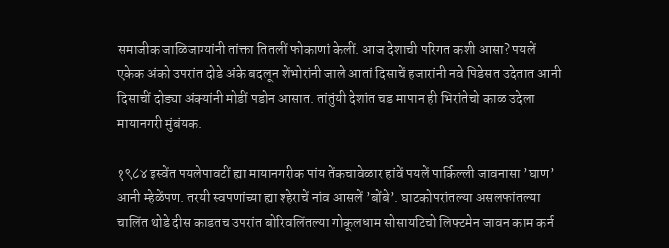समाजीक जाळिजाग्यांनी तांक्ता तितलीं फोकाणां केलीं. आज देशाची परिगत कशी आसा? पयलें एकेक अंको उपरांत दोडे अंके बदलून शेंभोरांनी जाले आतां दिसाचें हजारांनी नवे पिडेसत उदेतात आनी दिसाचीं दोड्या अंक्यांनी मोडीं पडोन आसात. तांतुंयी देशांत चड मापान ही भिरांतेचो काळ उदेला मायानगरी मुंबंयक.

१९८४ इस्वेंत पयलेपावटीं ह्या मायानगरीक पांय तेंकचावेळार हांवें पयलें पार्किल्ली जावनासा ’घाण’ आनी म्हेळेंपण. तर‌यी स्वपणांच्या ह्या श्हेराचें नांव आसलें ’बोंबे’. घाट‌कोपरांतल्या असलफांतल्या चालिंत थोडे दीस काडतच उपरांत बोरिवलिंतल्या गोकूल‌धाम सोसायटिचो लिफ्ट‌मेन जावन काम कर्न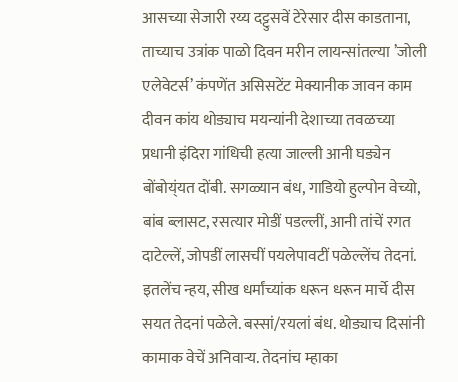आसच्या सेजारी रय्य दट्टुसवें टेरेसार दीस काडताना, ताच्याच उत्रांक पाळो दिवन मरीन लायन्सांतल्या ’जोली एलेवेटर्स’ कंपणेंत असिसटेंट मेक्यानीक जावन काम दीवन कांय थोड्याच मयन्यांनी देशाच्या तवळ‌च्या प्रधानी इंदिरा गांधिची हत्या जाल्ली आनी घड्येन बोंबोय्ंयत दोंबी. सगळ्यान बंध, गाडियो हुल्पोन वेच्यो, बांब ब्लासट, रसत्यार मोडीं पड‌ल्लीं, आनी तांचें रगत दाटेल्लें, जोपडीं लासचीं पयलेपावटीं पळेल्लेंच तेदनां. इतलेंच न्हय, सीख धर्मांच्यांक धरून धरून मार्चे दीस सयत तेदनां पळेले. बस्सां/रयलां बंध. थोड्याच दिसांनी कामाक वेचें अनिवाऱ्य. तेदनांच म्हाका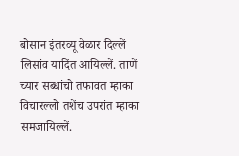बोसान इंतर‌व्यू वेळार दिल्लें लिसांव यादिंत आयिल्लें. ताणें च्यार सब्धांचो तफावत म्हाका विचार‌ल्लो तशेंच उपरांत म्हाका समजायिल्लें.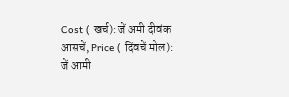Cost ( खर्च): जें अमी दीवंक आसचें, Price ( दिंवचें मोल): जें आमी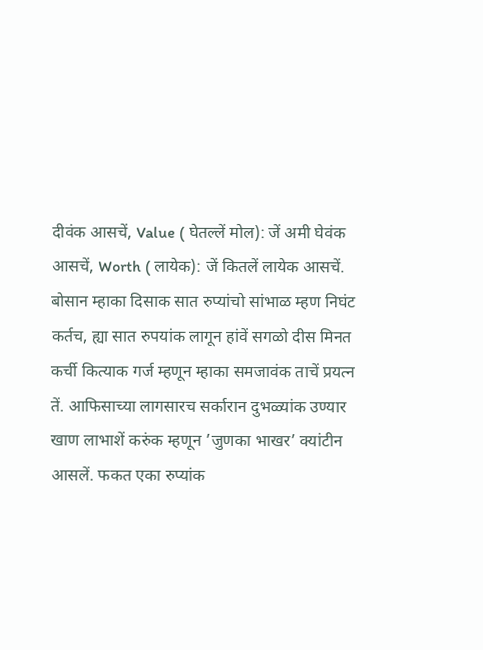दीवंक आसचें, Value ( घेत‌ल्लें मोल): जें अमी घेवंक आसचें, Worth ( लायेक): जें कितलें लायेक आसचें. बोसान म्हाका दिसाक सात रुप्यांचो सांभाळ म्हण निघंट कर्तच, ह्या सात रुपयांक लागून हांवें सगळो दीस मिनत कर्ची कित्याक गर्ज म्हणून म्हाका समजावंक ताचें प्रयत्न तें. आफिसाच्या लागसार‌च सर्कारान दुभळ्यांक उण्यार खाण लाभाशें करुंक म्हणून ’जुणका भाखर’ क्यांटीन आसलें. फकत एका रुप्यांक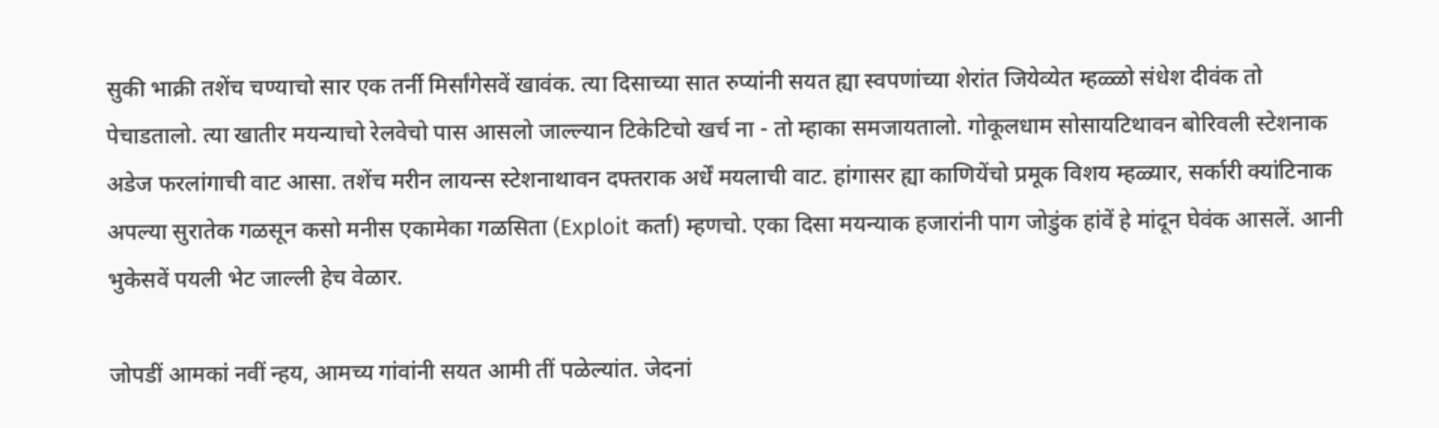सुकी भाक्री तशेंच चण्याचो सार एक तर्नी मिर्सांगेसवें खावंक. त्या दिसाच्या सात रुप्यांनी सयत ह्या स्वपणांच्या शेरांत जियेव्येत म्हळ्ळो संधेश दीवंक तो पेचाडतालो. त्या खातीर मयन्याचो रेलवेचो पास आसलो जाल्ल्यान टिकेटिचो खर्च ना - तो म्हाका समजायतालो. गोकूल‌धाम सोसायटिथावन बोरिवली स्टेशनाक अडेज फरलांगाची वाट आसा. तशेंच मरीन लायन्स स्टेशनाथावन दफ्तराक अर्धें मयलाची वाट. हांगासर ह्या काणियेंचो प्रमूक विशय म्हळ्यार, सर्कारी क्यांटिनाक अपल्या सुरातेक गळसून कसो मनीस एकामेका गळसिता (Exploit कर्ता) म्हणचो. एका दिसा मयन्याक हजारांनी पाग जोडुंक हांवें हे मांदून घेवंक आसलें. आनी भुकेसवें पयली भेट जाल्ली हेच वेळार.

जोपडीं आमकां नवीं न्हय, आमच्य गांवांनी सयत आमी तीं पळेल्यांत. जेदनां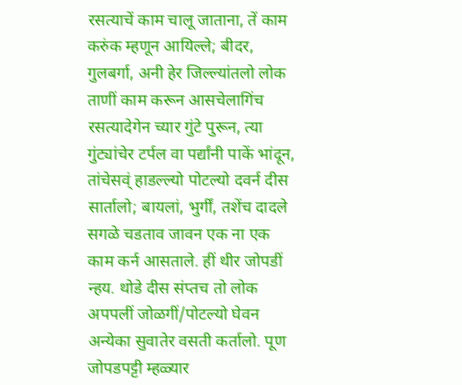रसत्याचें काम चालू जाताना, तें काम करुंक म्हणून आयिल्ले; बीदर, गुलबर्गा, अनी हेर जिल्ल्यांतलो लोक ताणीं काम करून आसचेलागिंच रसत्यादेगेन च्यार गुंटे पुरून, त्या गुंट्यांचेर टर्पल वा पर्द्यांनी पाकें भांदून, तांचेसव्ं हाड‌ल्ल्यो पोटल्यो दवर्न दीस सार्तालो; बायलां, भुर्गीं, तशेंच दादले सगळे चडताव जावन एक ना एक काम कर्न आसताले. हीं थीर जोपडीं न्हय. थोडे दीस संप्तच तो लोक अपपलीं जोळगीं/पोटल्यो घेवन अन्येका सुवातेर वसती कर्तालो. पूण जोपड‌पट्टी म्हळ्यार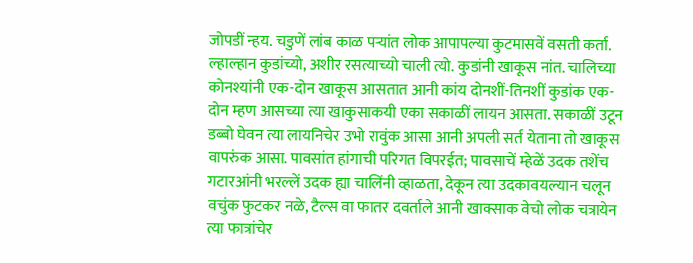जोपडीं न्हय. चडुणें लांब काळ पऱ्यांत लोक आपापल्या कुटमासवें वसती कर्ता. ल्हाल्हान कुडांच्यो, अशीर रसत्याच्यो चाली त्यो. कुडांनी खाकूस नांत. चालिच्या कोनश्यांनी एक-दोन खाकूस आसतात आनी कांय दोनशीं-तिनशीं कुडांक एक-दोन म्हण आसच्या त्या खाकुसाक‌यी एका सकाळीं लायन आसता. सकाळीं उटून डब्बो घेवन त्या लायनिचेर उभो रावुंक आसा आनी अपली सर्त येताना तो खाकूस वापरुंक आसा. पावसांत हांगाची परिगत विपर‍ईत; पावसाचें म्हेळें उदक तशेंच गटार‍आंनी भर‌ल्लें उदक ह्या चालिंनी व्हाळता, देकून त्या उदकावयल्यान चलून वचुंक फुटकर नळे, टैल्स वा फातर दवर्ताले आनी खाक्साक वेचो लोक चत्रायेन त्या फात्रांचेर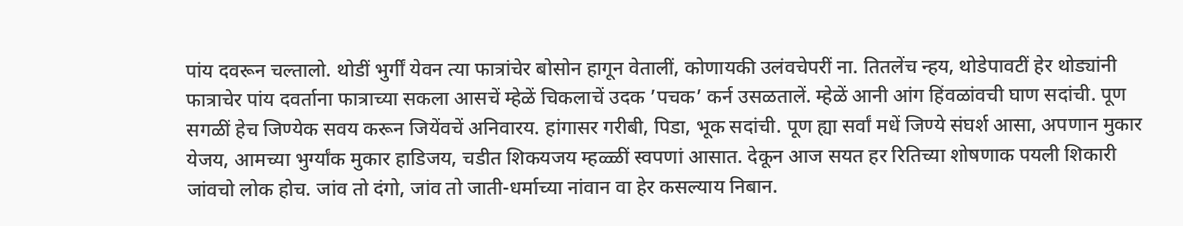पांय दवरून चल्तालो. थोडीं भुर्गीं येवन त्या फात्रांचेर बोसोन हागून वेतालीं, कोणायकी उलंवचेपरीं ना. तितलेंच न्हय, थोडेपावटीं हेर थोड्यांनी फात्राचेर पांय दवर्ताना फात्राच्या सकला आसचें म्हेळें चिकलाचें उदक ’पचक’ कर्न उसळतालें. म्हेळें आनी आंग हिंवळांवची घाण सदांची. पूण सगळीं हेच जिण्येक सवय करून जियेंवचें अनिवार‍य. हांगासर गरीबी, पिडा, भूक सदांची. पूण ह्या सर्वां मधें जिण्ये संघर्श आसा, अपणान मुकार येजय, आमच्या भुर्ग्यांक मुकार हाडिजय, चडीत शिकयजय म्हळ्ळीं स्वपणां आसात. देकून आज सयत हर रितिच्या शोषणाक पयली शिकारी जांवचो लोक होच. जांव तो दंगो, जांव तो जाती-धर्माच्या नांवान वा हेर कसल्याय निबान.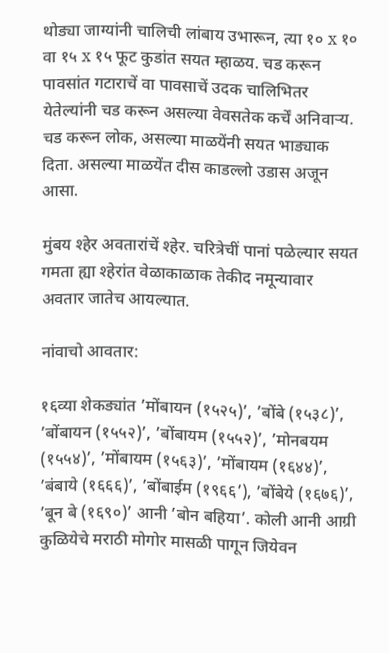थोड्या जाग्यांनी चालिची लांबाय उभारून, त्या १० x १० वा १५ x १५ फूट कुडांत सयत म्हाळय. चड करून पावसांत गटाराचें वा पावसाचें उदक चालिभितर येतेल्यांनी चड करून असल्या वेवसतेक कर्चें अनिवाऱ्य. चड करून लोक, असल्या माळयेंनी सयत भाड्याक दिता. असल्या माळयेंत दीस काड‌ल्लो उडास अजून आसा.

मुंबय श्हेर अवतारांचें श्हेर. चरित्रेचीं पानां पळेल्यार सयत गमता ह्या श्हेरांत वेळाकाळाक तेकीद नमून्यावार अवतार जातेच आयल्यात.

नांवाचो आवतार:

१६व्या शेकड्यांत ’मोंबायन (१५२५)’, ’बोंबे (१५३८)’, ’बोंबायन (१५५२)’, ’बोंबायम (१५५२)’, ’मोनबयम (१५५४)’, ’मोंबायम (१५६३)’, ’मोंबायम (१६४४)’, ’बंबाये (१६६६)’, ’बोंबाईम (१९६६’), ’बोंबेये (१६७६)’, ’बून बे (१६९०)’ आनी ’बोन बहिया’. कोली आनी आग्री कुळियेचे मराठी मोगोर मासळी पागून जियेवन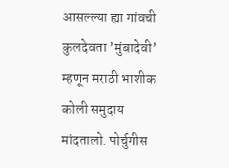आस‌ल्ल्या ह्या गांवची कुलदेवता ’मुंबादेवी’ म्हणून मराठी भाशीक कोली समुदाय मांदतालो. पोर्चुगीस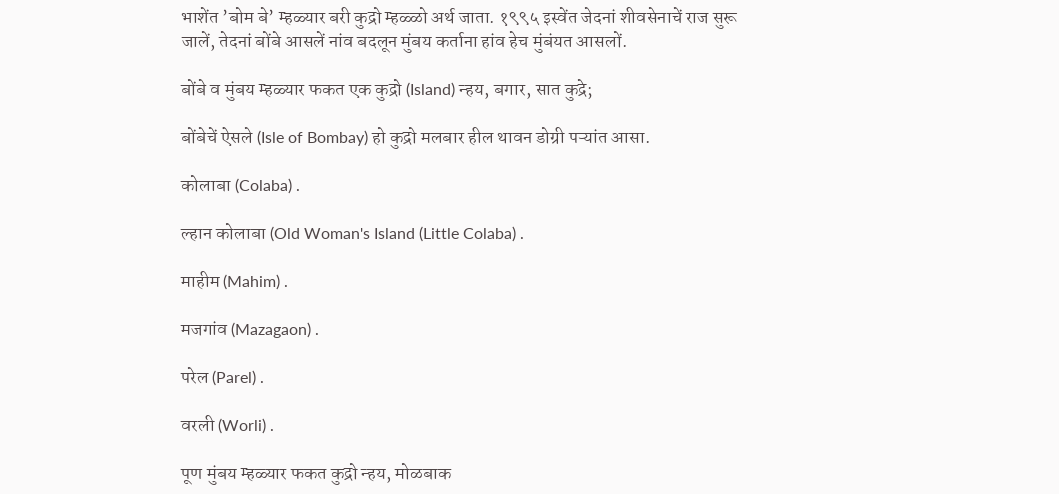भाशेंत ’बोम बे’ म्हळ्यार बरी कुद्रो म्हळ्ळो अर्थ जाता. १९९५ इस्वेंत जेदनां शीव‌सेनाचें राज सुरू जालें, तेदनां बोंबे आसलें नांव बदलून मुंबय कर्ताना हांव हेच मुंबंयत आसलों.

बोंबे व मुंबय म्हळ्यार फकत एक कुद्रो (Island) न्हय, बगार, सात कुद्रे;

बोंबेचें ऐसले (Isle of Bombay) हो कुद्रो मलबार हील थावन डोग्री पऱ्यांत आसा.

कोलाबा (Colaba) .

ल्हान कोलाबा (Old Woman's Island (Little Colaba) .

माहीम (Mahim) .

मजगांव (Mazagaon) .

परेल (Parel) .

वरली (Worli) .

पूण मुंबय म्हळ्यार फकत कुद्रो न्हय, मोळबाक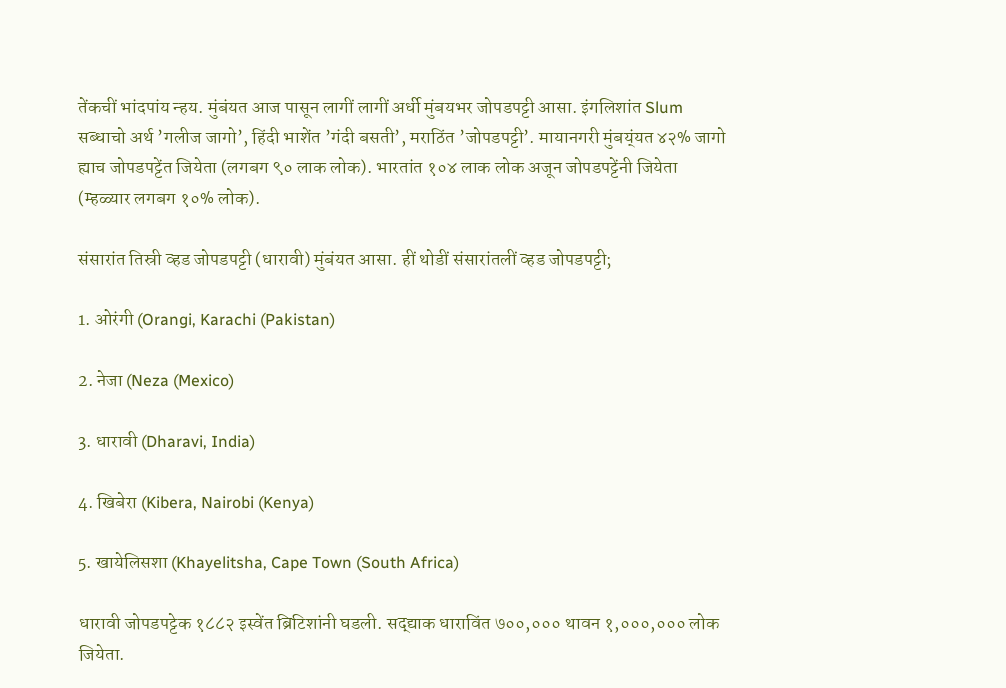तेंकचीं भांदपांय न्हय. मुंबंयत आज पासून लागीं लागीं अर्धी मुंबय‌भर जोपड‌पट्टी आसा. इंगलिशांत Slum सब्धाचो अर्थ ’गलीज जागो’, हिंदी भाशेंत ’गंदी बसती’, मराठिंत ’जोपड‌पट्टी’. मायानगरी मुंबय्ंयत ४२% जागो ह्याच जोपड‌पट्टेंत जियेता (लगबग ९० लाक लोक). भारतांत १०४ लाक लोक अजून जोपड‌पट्टेंनी जियेता (म्हळ्यार लगबग १०% लोक).

संसारांत तिस्री व्हड जोपड‌पट्टी (धारावी) मुंबंयत आसा. हीं थोडीं संसारांतलीं व्हड जोपड‌पट्टी;

1. ओरंगी (Orangi, Karachi (Pakistan)

2. नेजा (Neza (Mexico)

3. धारावी (Dharavi, India)

4. खिबेरा (Kibera, Nairobi (Kenya)

5. खायेलिसशा (Khayelitsha, Cape Town (South Africa)

धारावी जोपड‌पट्टेक १८८२ इस्वेंत ब्रिटिशांनी घडली. सद्द्याक धाराविंत ७००,००० थावन १,०००,००० लोक जियेता.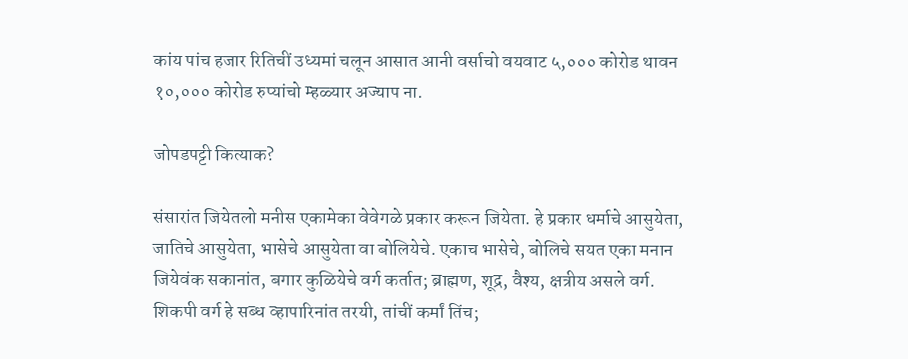कांय पांच हजार रितिचीं उध्यमां चलून आसात आनी वर्साचो वयवाट ५,००० कोरोड थावन १०,००० कोरोड रुप्यांचो म्हळ्यार अज्याप ना.

जोपड‌पट्टी कित्याक?

संसारांत जियेतलो मनीस एकामेका वेवेगळे प्रकार करून जियेता. हे प्रकार धर्माचे आसुयेता, जातिचे आसुयेता, भासेचे आसुयेता वा बोलियेचे. एकाच भासेचे, बोलिचे सयत एका मनान जियेवंक सकानांत, बगार कुळियेचे वर्ग कर्तात; ब्राह्मण, शूद्र, वैश्य, क्षत्रीय असले वर्ग. शिकपी वर्ग हे सब्ध व्हापारिनांत तर‌यी, तांचीं कर्मां तिंच;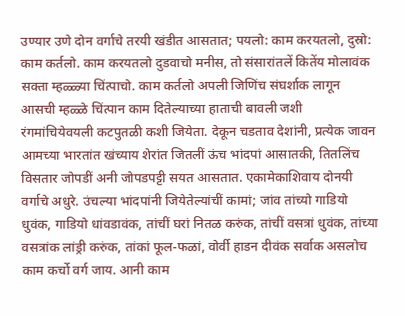उण्यार उणे दोन वर्गाचे तर‌यी खंडीत आसतात; पयलो: काम करयतलो, दुस्रो: काम कर्तलो. काम करयतलो दुडवाचो मनीस, तो संसारांतलें कितेंय मोलावंक सक्ता म्हळ्ळ्या चिंत्पाचो. काम कर्तलो अपली जिणिंच संघर्शाक लागून आसची म्हळ्ळे चिंत्पान काम दितेल्याच्या हाताची बावली जशी रंग‌मांचियेवयली कट‌पुतळी कशी जियेता. देकून चडताव देशांनी, प्रत्येक जावन आमच्या भारतांत खंच्याय शेरांत जितलीं ऊंच भांदपां आसात‌की, तितलिंच विसतार जोपडीं अनी जोपड‌पट्टी सयत आसतात. एकामेकाशिवाय दोन‌यी वर्गाचे अधुरे. उंचल्या भांदपांनी जियेतेल्यांचीं कामां; जांव तांच्यो गाडियो धुवंक, गाडियो धांवडावंक, तांचीं घरां नितळ करुंक, तांचीं वसत्रां धुवंक, तांच्या वसत्रांक लांड्री करुंक, तांकां फूल-फळां, वोर्वी हाडन दीवंक सर्वाक असलोच काम कर्चो वर्ग जाय. आनी काम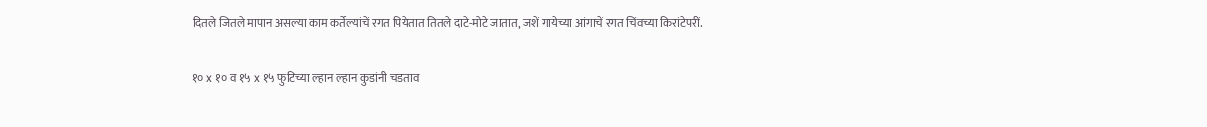दितले जितले मापान असल्या काम कर्तेल्यांचें रगत पियेतात तितले दाटे-मोटे जातात, जशें गायेच्या आंगाचें रगत चिंवच्या किरांटेपरीं.

१० x १० व १५ x १५ फुटिच्या ल्हान ल्हान कुडांनी चडताव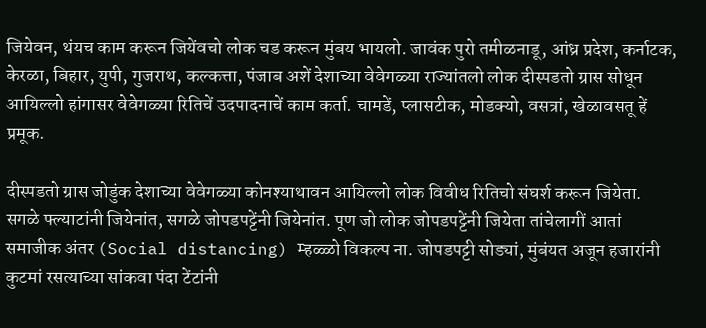जियेवन, थंयच काम करून जियेंवचो लोक चड करून मुंबय भायलो. जावंक पुरो तमीळ‌नाडू, आंध्र प्रदेश, कर्नाटक, केरळा, बिहार, युपी, गुजराथ, कल्कत्ता, पंजाब अशें देशाच्या वेवेगळ्या राज्यांतलो लोक दीस्पडतो ग्रास सोधून आयिल्लो हांगासर वेवेगळ्या रितिचें उदपादनाचें काम कर्ता. चामडें, प्लासटीक, मोडक्यो, वसत्रां, खेळावसतू हें प्रमूक.

दीस्पडतो ग्रास जोडुंक देशाच्या वेवेगळ्या कोनश्याथावन आयिल्लो लोक विवीध रितिचो संघर्श करून जियेता. सगळे फ्ल्याटांनी जियेनांत, सगळे जोपड‌पट्टेंनी जियेनांत. पूण जो लोक जोपड‌पट्टेंनी जियेता तांचेलागीं आतां समाजीक अंतर (Social distancing) म्हळ्ळो विकल्प ना. जोपड‌पट्टी सोड्यां, मुंबंयत अजून हजारांनी कुटमां रसत्याच्या सांकवा पंदा टेंटांनी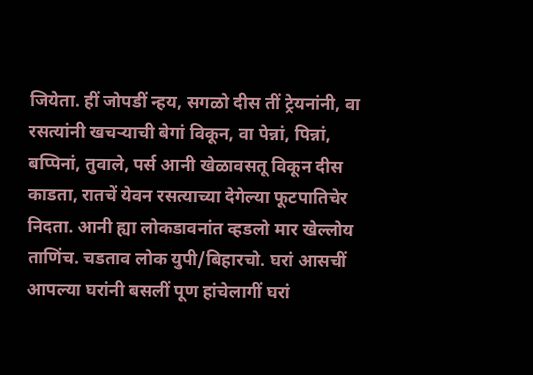जियेता. हीं जोपडीं न्हय, सगळो दीस तीं ट्रेयनांनी, वा रसत्यांनी खचऱ्याची बेगां विकून, वा पेन्नां, पिन्नां, बप्पिनां, तुवाले, पर्स आनी खेळावसतू विकून दीस काडता, रातचें येवन रसत्याच्या देगेल्या फूट‌पातिचेर निदता. आनी ह्या लोक‌डावनांत व्हडलो मार खेल्लोय ताणिंच. चडताव लोक युपी/बिहार‌चो. घरां आसचीं आपल्या घरांनी बसलीं पूण हांचेलागीं घरां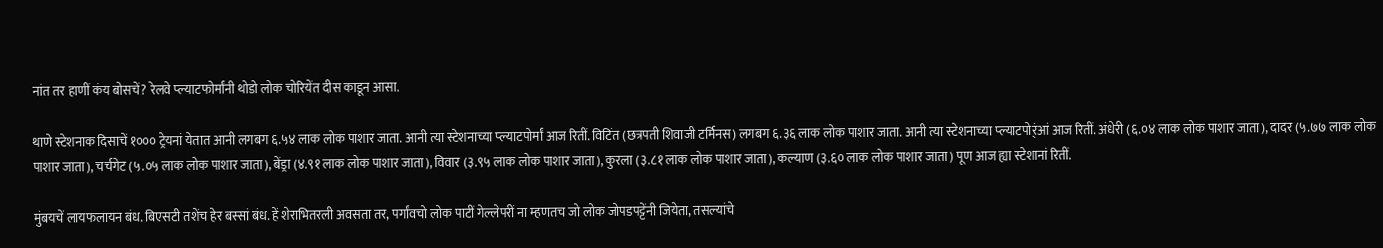नांत तर हाणीं कंय बोसचें? रेलवे प्ल्याट‌फोर्मांनी थोडो लोक चोरियेंत दीस काडून आसा.

थाणे स्टेशनाक दिसाचें १००० ट्रेयनां येतात आनी लगबग ६.५४ लाक लोक पाशार जाता. आनी त्या स्टेशनाच्या प्ल्याट‌पोर्मां आज रितीं. विटिंत (छत्रपती शिवाजी टर्मिनस) लगबग ६.३६ लाक लोक पाशार जाता. आनी त्या स्टेशनाच्या प्ल्याट‌पोर्ंआं आज रितीं. अंधेरी (६.०४ लाक लोक पाशार जाता), दादर (५.७७ लाक लोक पाशार जाता), चर्च‌गेट (५.०५ लाक लोक पाशार जाता), बेंड्रा (४.९१ लाक लोक पाशार जाता), विवार (३.९५ लाक लोक पाशार जाता), कुरला (३.८१ लाक लोक पाशार जाता), कल्याण (३.६० लाक लोक पाशार जाता) पूण आज ह्या स्टेशानां रितीं.

मुंबय‌चें लायफ‌लायन बंध. बिएसटी तशेंच हेर बस्सां बंध. हें शेराभितरली अवसता तर, पर्गांवचो लोक पाटीं गेल्लेपरीं ना म्हणतच जो लोक जोपड‌पट्टेंनी जियेता, तसल्यांचे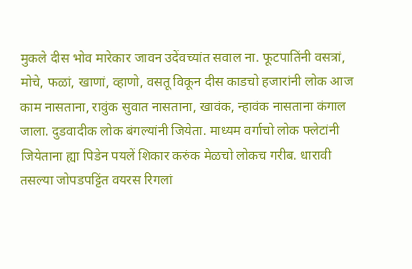मुकले दीस भोव मारेकार जावन उदेंवच्यांत सवाल ना. फूट‌पातिंनी वसत्रां, मोचे, फळां, खाणां, व्हाणो, वसतू विकून दीस काडचो हजारांनी लोक आज काम नासताना, रावुंक सुवात नासताना, खावंक, न्हावंक नासताना कंगाल जाला. दुडवादीक लोक बंगल्यांनी जियेता. माध्यम वर्गाचो लोक फ्लेटांनी जियेताना ह्या पिडेन पयलें शिकार करुंक मेळचो लोक‌च गरीब. धारावी तसल्या जोपड‌पट्टिंत वयरस रिगलां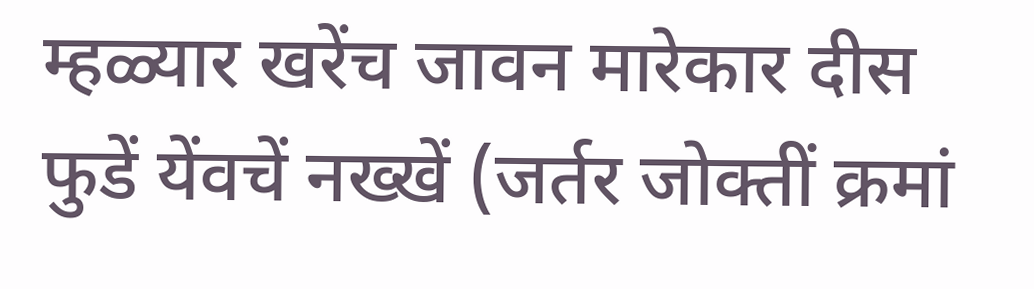म्हळ्यार खरेंच जावन मारेकार दीस फुडें येंवचें नख्खें (जर्तर जोक्तीं क्रमां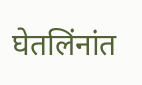घेतलिंनांत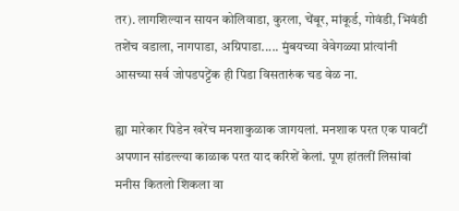तर). लागशिल्यान सायन कोलिवाडा, कुरला, चेंबूर, मांकूर्ड, गोवंडी, भिवंडी तशेंच वडाला, नाग‌पाडा, अग्रिपाडा..... मुंबय‌च्या वेवेगळ्या प्रांत्यांनी आसच्या सर्व जोपड‌पट्टेंक ही पिडा विसतारुंक चड वेळ ना.

ह्या मारेकार पिडेन खरेंच मनशाकुळाक जागयलां. मनशाक परत एक पावटीं अपणान सांड‌ल्ल्या काळाक परत याद करिशें केलां. पूण हांतलीं लिसांवां मनीस कितलो शिकला वा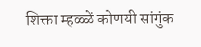शिक्ता म्हळ्ळें कोण‌यी सांगुंक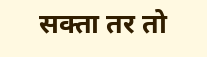सक्ता तर तो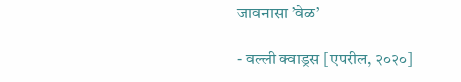जावनासा ’वेळ’

- वल्ली क्वाड्रस [एपरील, २०२०]